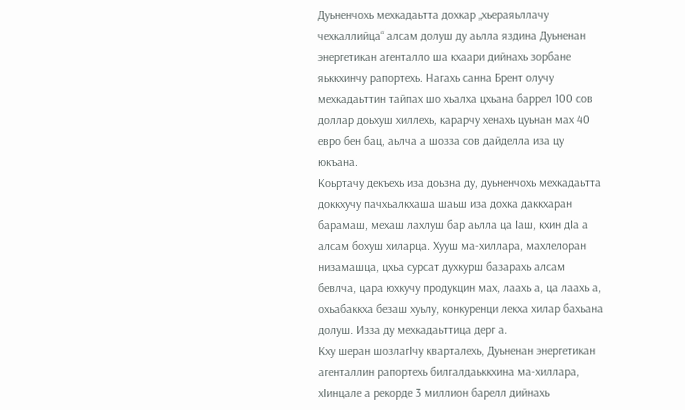Дуьненчохь мехкадаьтта дохкар „хьераяьллачу чехкаллийца“ алсам долуш ду аьлла яздина Дуьненан энергетикан агенталло ша кхаари дийнахь зорбане яьккхинчу рапортехь. Нагахь санна Брент олучу мехкадаьттин тайпах шо хьалха цхьана баррел 100 сов доллар доьхуш хиллехь, карарчу хенахь цуьнан мах 40 евро бен бац, аьлча а шозза сов дайделла иза цу юкъана.
Коьртачу декъехь иза доьзна ду, дуьненчохь мехкадаьтта доккхучу пачхьалкхаша шаьш иза дохка даккхаран барамаш, мехаш лахлуш бар аьлла ца Iаш, кхин дIа а алсам бохуш хиларца. Хууш ма-хиллара, махлелоран низамашца, цхьа сурсат духкурш базарахь алсам бевлча, цара юхкучу продукцин мах, лаахь а, ца лаахь а, охьабаккха безаш хуьлу, конкуренци лекха хилар бахьана долуш. Изза ду мехкадаьттица дерг а.
Кху шеран шозлагIчу кварталехь, Дуьненан энергетикан агенталлин рапортехь билгалдаьккхина ма-хиллара, хIинцале а рекорде 3 миллион барелл дийнахь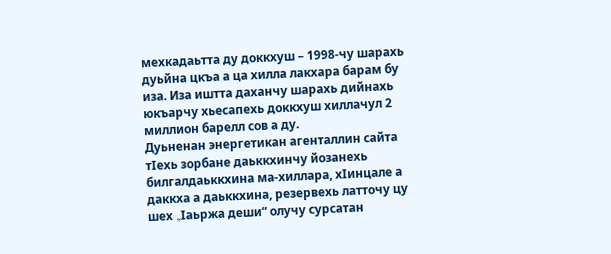мехкадаьтта ду доккхуш – 1998-чу шарахь дуьйна цкъа а ца хилла лакхара барам бу иза. Иза иштта даханчу шарахь дийнахь юкъарчу хьесапехь доккхуш хиллачул 2 миллион барелл сов а ду.
Дуьненан энергетикан агенталлин сайта тIехь зорбане даьккхинчу йозанехь билгалдаьккхина ма-хиллара, хIинцале а даккха а даьккхина, резервехь латточу цу шех „Iаьржа деши“ олучу сурсатан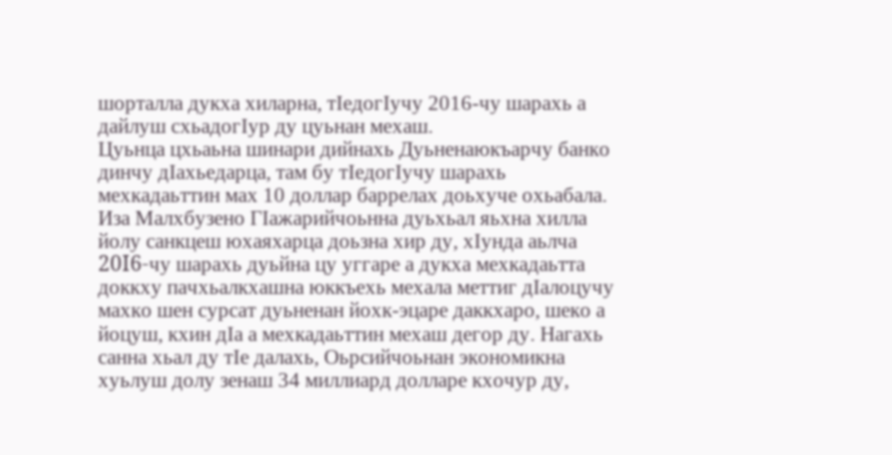шорталла дукха хиларна, тIедогIучу 2016-чу шарахь а дайлуш схьадогIур ду цуьнан мехаш.
Цуьнца цхьаьна шинари дийнахь Дуьненаюкъарчу банко динчу дIахьедарца, там бу тIедогIучу шарахь мехкадаьттин мах 10 доллар баррелах доьхуче охьабала. Иза Малхбузено ГIажарийчоьнна дуьхьал яьхна хилла йолу санкцеш юхаяхарца доьзна хир ду, хIунда аьлча 20I6-чу шарахь дуьйна цу уггаре а дукха мехкадаьтта доккху пачхьалкхашна юккъехь мехала меттиг дIалоцучу махко шен сурсат дуьненан йохк-эцаре даккхаро, шеко а йоцуш, кхин дIа а мехкадаьттин мехаш дегор ду. Нагахь санна хьал ду тIе далахь, Оьрсийчоьнан экономикна хуьлуш долу зенаш 34 миллиард долларе кхочур ду,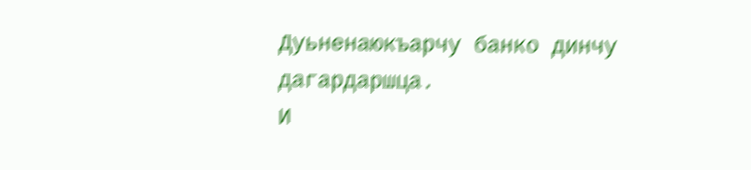Дуьненаюкъарчу банко динчу дагардаршца.
И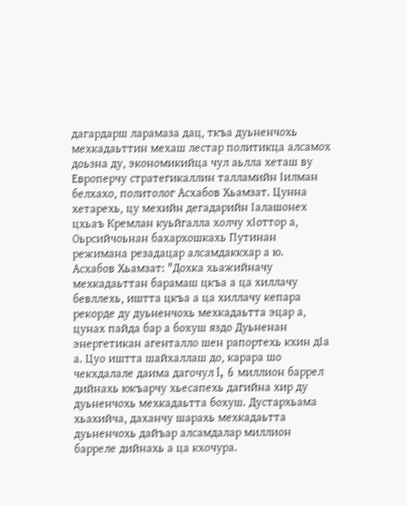дагардарш ларамаза дац, ткъа дуьненчохь мехкадаьттин мехаш лестар политикца алсамох доьзна ду, экономикийца чул аьлла хеташ ву Европерчу стратегикаллин талламийн Iилман белхахо, политолог Асхабов Хьамзат. Цунна хетарехь, цу мехийн дегадарийн Iалашонех цхьаъ Кремлан куьйгалла холчу хIоттор а, Оьрсийчоьнан бахархошкахь Путинан режимана резадацар алсамдаккхар а ю.
Асхабов Хьамзат: "Дохка хьажийначу мехкадаьттан барамаш цкъа а ца хиллачу бевллехь, иштта цкъа а ца хиллачу кепара рекорде ду дуьненчохь мехкадаьтта эцар а, цунах пайда бар а бохуш яздо Дуьненан энергетикан агенталло шен рапортехь кхин дIа а. Цуо иштта шайхаллаш до, карара шо чекхдалале даима дагочул I, 6 миллион баррел дийнахь юкъарчу хьесапехь дагийна хир ду дуьненчохь мехкадаьтта бохуш. Дустархьама хьахийча, даханчу шарахь мехкадаьтта дуьненчохь дайъар алсамдалар миллион барреле дийнахь а ца кхочура.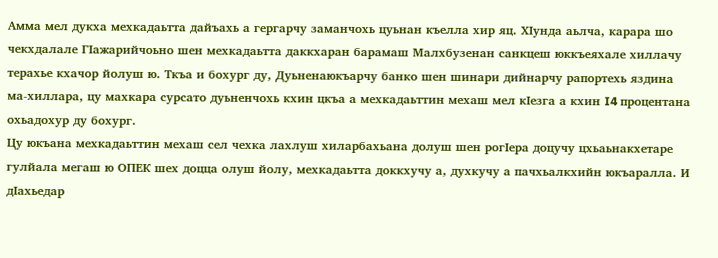Амма мел дукха мехкадаьтта дайъахь а гергарчу заманчохь цуьнан къелла хир яц. ХIунда аьлча, карара шо чекхдалале ГIажарийчоьно шен мехкадаьтта даккхаран барамаш Малхбузенан санкцеш юккъеяхале хиллачу терахье кхачор йолуш ю. Ткъа и бохург ду, Дуьненаюкъарчу банко шен шинари дийнарчу рапортехь яздина ма-хиллара, цу махкара сурсато дуьненчохь кхин цкъа а мехкадаьттин мехаш мел кIезга а кхин I4 процентана охьадохур ду бохург.
Цу юкъана мехкадаьттин мехаш сел чехка лахлуш хиларбахьана долуш шен рогIера доцучу цхьаьнакхетаре гулйала мегаш ю ОПЕК шех доцца олуш йолу, мехкадаьтта доккхучу а, духкучу а пачхьалкхийн юкъаралла. И дIахьедар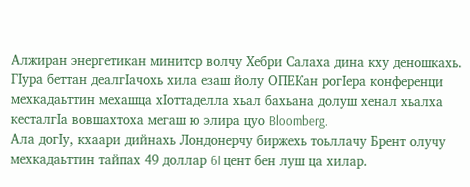Алжиран энергетикан минитср волчу Хебри Салаха дина кху деношкахь. ГIура беттан деалгIачохь хила езаш йолу ОПЕКан рогIера конференци мехкадаьттин мехашца хIоттаделла хьал бахьана долуш хенал хьалха кесталгIа вовшахтоха мегаш ю элира цуо Bloomberg.
Ала догIу, кхаари дийнахь Лондонерчу биржехь тоьллачу Брент олучу мехкадаьттин тайпах 49 доллар 6I цент бен луш ца хилар.